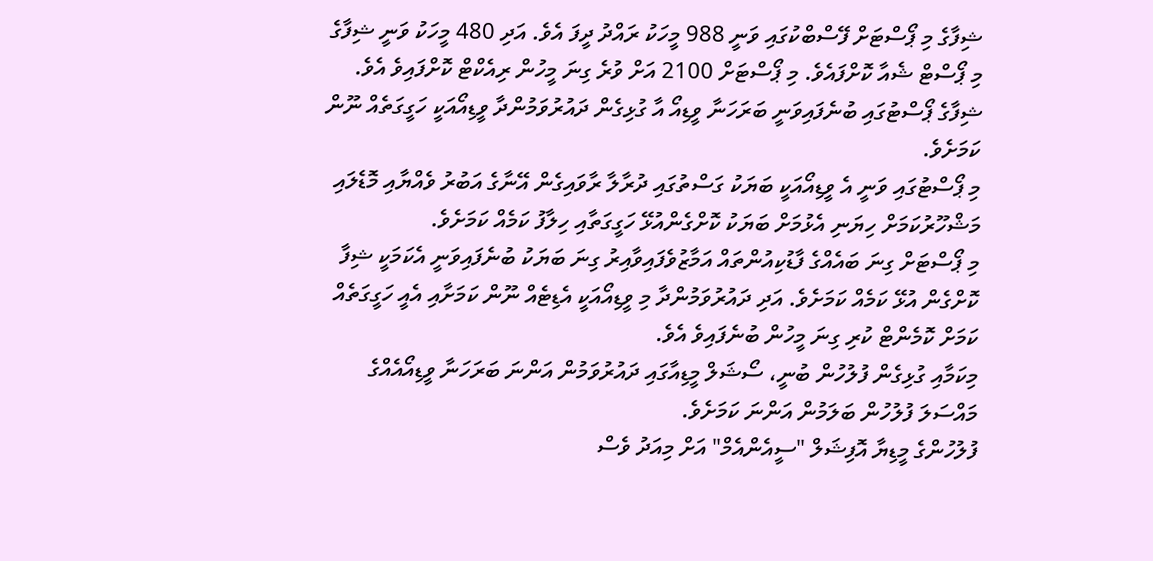ޝިފާގެ މި ޕޯސްޓަށް ފޭސްބްކުގައި ވަނީ 988 މީހަކު ރައްދު ދީފަ އެވެ. އަދި 480 މީހަކު ވަނީ ޝިފާގެ މި ޕޯސްޓް ޝެއާ ކޮށްފައެވެ. މި ޕޯސްޓަށް 2100 އަށް ވުރެ ގިނަ މީހުން ރިއެކްޓް ކޮށްފައިވެ އެވެ.
ޝިފާގެ ޕޯސްޓުގައި ބުނެފައިވަނީ ބަރަހަނާ ވީޑިއޯ އާ ގުޅިގެން ދައުރުވަމުންދާ ވީޑިއޯއަކީ ހަގީގަތެއް ނޫން ކަމަށެވެ.
މި ޕޯސްޓުގައި ވަނީ އެ ވީޑިއޯއަކީ ބަޔަކު ގަސްތުގައި ދުރާލާ ރާވައިގެން އޭނާގެ އަބުރު ވެއްޔާއި މޮޑެލައި މަޝްހޫރުކަމަށް ހިޔަނި އެޅުމަށް ބަޔަކު ކޮށްގެންއުޅޭ ހަގީގަތާއި ހިލާފު ކަމެއް ކަމަށެވެ.
މި ޕޯސްޓަށް ގިނަ ބައެއްގެ ފާޑުކިއުންތައް އަމާޒުވެފައިވާއިރު ގިނަ ބަޔަކު ބުނެފައިވަނީ އެކަމަކީ ޝިފާ ކޮށްގެން އުޅޭ ކަމެއް ކަމަށެވެ. އަދި ދައުރުވަމުންދާ މި ވީޑިއޯއަކީ އެޑިޓެއް ނޫން ކަމަށާއި އެއީ ހަގީގަތެއް ކަމަށް ކޮމެންޓް ކުރި ގިނަ މީހުން ބުނެފައިވެ އެވެ.
މިކަމާއި ގުޅިގެން ފުލުހުން ބުނީ، ސޯޝަލް މީޑިއާގައި ދައުރުވަމުން އަންނަ ބަރަހަނާ ވީޑިއޯއެއްގެ މައްސަލަ ފުލުހުން ބަލަމުން އަންނަ ކަމަށެވެ.
ފުލުހުންގެ މީޑިޔާ އޮފިޝަލް "ސީއެންއެމް" އަށް މިއަދު ވެސް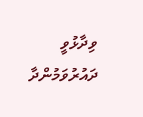ވިދާޅުވީ ދައުރުވަމުންދާ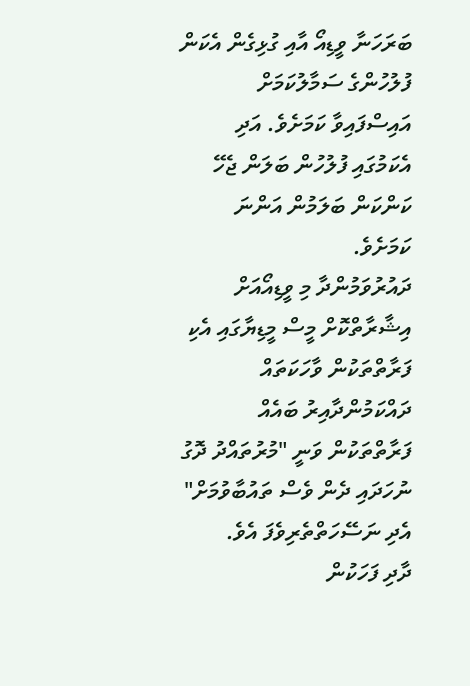ބަރަހަނާ ވީޑިއޯ އާއި ގުޅިގެން އެކަން ފުލުހުންގެ ސަމާލުކަމަށް އައިސްފައިވާ ކަމަށެވެ. އަދި އެކަމުގައި ފުލުހުން ބަލަން ޖެހޭ ކަންކަން ބަލަމުން އަންނަ ކަމަށެވެ.
ދައުރުވަމުންދާ މި ވީޑިއޯއަށް އިޝާރާތްކޮށް މީސް މީޑިޔާގައި އެކި ފަރާތްތަކުން ވާހަކަތައް ދައްކަމުންދާއިރު ބައެއް ފަރާތްތަކުން ވަނީ "މުރުތައްދު ދޮގު ނުހަދައި ދެން ވެސް ތައުބާވުމަށް" އެދި ނަސޭހަތްތެރިވެފަ އެވެ.
ދާދި ފަހަކުން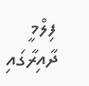ފިލްމީ ދާއިރާގައި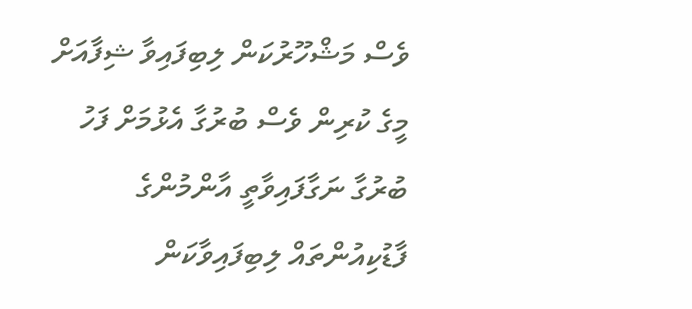ވެސް މަޝްހޫރުކަން ލިބިފައިވާ ޝިފާއަށް މީގެ ކުރިން ވެސް ބުރުގާ އެޅުމަށް ފަހު ބުރުގާ ނަގާފައިވާތީ އާންމުންގެ ފާޑުކިއުންތައް ލިބިފައިވާކަން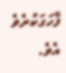ފާހަގަކުރެވެ އެވެ.